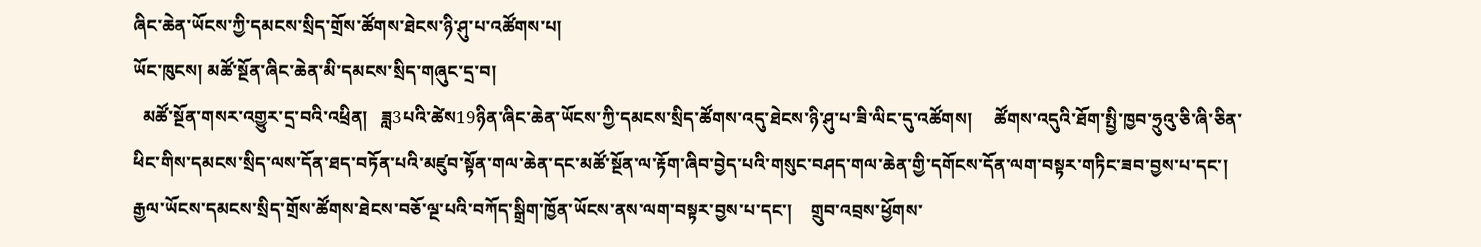ཞིང་ཆེན་ཡོངས་ཀྱི་དམངས་སྲིད་གྲོས་ཚོགས་ཐེངས་ཉི་ཤུ་པ་འཚོགས་པ།
ཡོང་ཁུངས། མཚོ་སྔོན་ཞིང་ཆེན་མི་དམངས་སྲིད་གཞུང་དྲ་བ།
  མཚོ་སྔོན་གསར་འགྱུར་དྲ་བའི་འཕྲིན།   ཟླ3པའི་ཚེས19ཉིན་ཞིང་ཆེན་ཡོངས་ཀྱི་དམངས་སྲིད་ཚོགས་འདུ་ཐེངས་ཉི་ཤུ་པ་ཟི་ལིང་དུ་འཚོགས།     ཚོགས་འདུའི་ཐོག་སྤྱི་ཁྱབ་ཧྲུའུ་ཅི་ཞི་ཅིན་ཕིང་གིས་དམངས་སྲིད་ལས་དོན་ཐད་བཏོན་པའི་མཛུབ་སྟོན་གལ་ཆེན་དང་མཚོ་སྔོན་ལ་རྟོག་ཞིབ་བྱེད་པའི་གསུང་བཤད་གལ་ཆེན་གྱི་དགོངས་དོན་ལག་བསྟར་གཏིང་ཟབ་བྱས་པ་དང་།    རྒྱལ་ཡོངས་དམངས་སྲིད་གྲོས་ཚོགས་ཐེངས་བཅོ་ལྔ་པའི་བཀོད་སྒྲིག་ཁྱོན་ཡོངས་ནས་ལག་བསྟར་བྱས་པ་དང་།    གྲུབ་འབྲས་ཕྱོགས་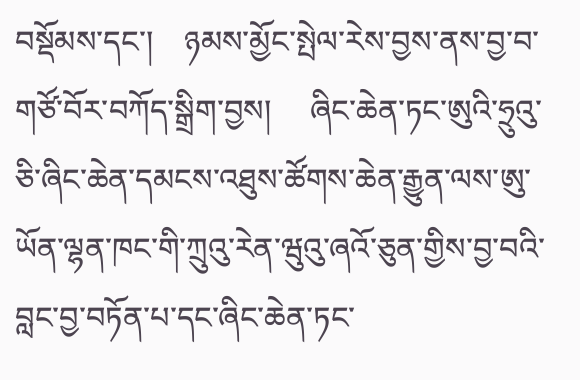བསྡོམས་དང་།    ཉམས་མྱོང་སྤེལ་རེས་བྱས་ནས་བྱ་བ་གཙོ་བོར་བཀོད་སྒྲིག་བྱས།     ཞིང་ཆེན་ཏང་ཨུའི་ཧྲུའུ་ཅི་ཞིང་ཆེན་དམངས་འཐུས་ཚོགས་ཆེན་རྒྱུན་ལས་ཨུ་ཡོན་ལྷན་ཁང་གི་ཀྲུའུ་རེན་ཝུའུ་ཞའོ་ཅུན་གྱིས་བྱ་བའི་བླང་བྱ་བཏོན་པ་དང་ཞིང་ཆེན་ཏང་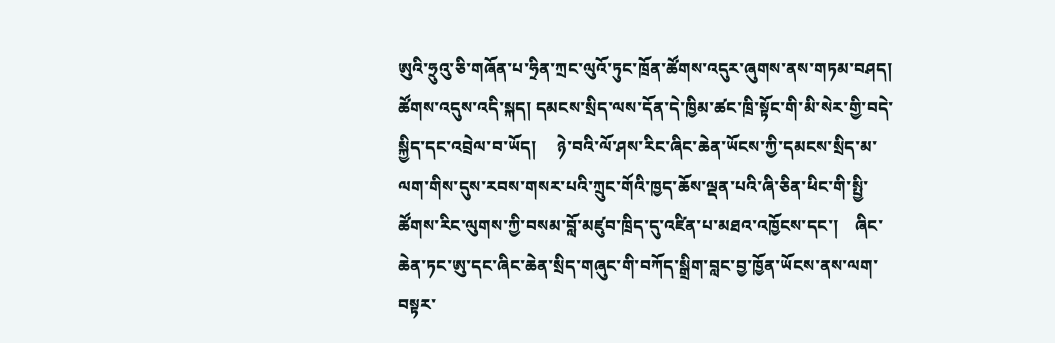ཨུའི་ཧྲུའུ་ཅི་གཞོན་པ་ཧྲིན་ཀྲང་ལུའོ་ཏུང་ཁྲོན་ཚོགས་འདུར་ཞུགས་ནས་གཏམ་བཤད།
ཚོགས་འདུས་འདི་སྐད། དམངས་སྲིད་ལས་དོན་དེ་ཁྱིམ་ཚང་ཁྲི་སྟོང་གི་མི་སེར་གྱི་བདེ་སྐྱིད་དང་འབྲེལ་བ་ཡོད།     ཉེ་བའི་ལོ་ཤས་རིང་ཞིང་ཆེན་ཡོངས་ཀྱི་དམངས་སྲིད་མ་ལག་གིས་དུས་རབས་གསར་པའི་ཀྲུང་གོའི་ཁྱད་ཆོས་ལྡན་པའི་ཞི་ཅིན་ཕིང་གི་སྤྱི་ཚོགས་རིང་ལུགས་ཀྱི་བསམ་བློ་མཛུབ་ཁྲིད་དུ་འཛིན་པ་མཐའ་འཁྱོངས་དང་།    ཞིང་ཆེན་ཏང་ཨུ་དང་ཞིང་ཆེན་སྲིད་གཞུང་གི་བཀོད་སྒྲིག་བླང་བྱ་ཁྱོན་ཡོངས་ནས་ལག་བསྟར་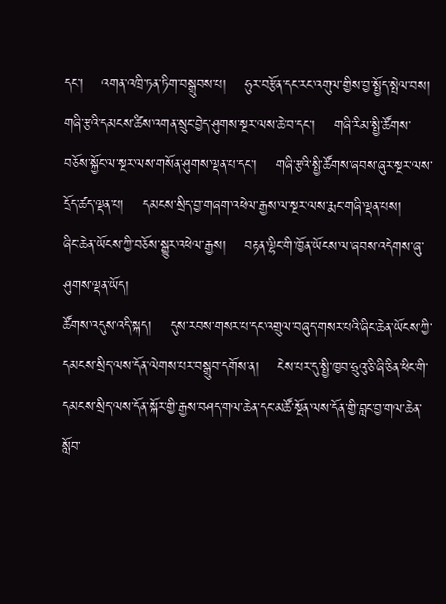དང་།    འགན་འཁྲི་ཏན་ཏིག་བསྒྲུབས་པ།    ཧུར་བརྩོན་དང་རང་འགུལ་གྱིས་བྱ་སྤྱོད་སྤེལ་བས།    གཞི་རྩའི་དམངས་ཚིས་འགན་སྲུང་བྱེད་ཤུགས་སྔར་ལས་ཆེ་བ་དང་།    གཞི་རིམ་སྤྱི་ཚོགས་བཅོས་སྐྱོང་ལ་སྔར་ལས་གསོན་ཤུགས་ལྡན་པ་དང་།    གཞི་རྩའི་སྤྱི་ཚོགས་ཞབས་ཞུར་སྔར་ལས་དྲོད་ཚད་ལྡན་པ།    དམངས་སྲིད་བྱ་གཞག་འཕེལ་རྒྱས་ལ་སྔར་ལས་རྨང་གཞི་ལྡན་པས།    ཞིང་ཆེན་ཡོངས་ཀྱི་བཅོས་སྒྱུར་འཕེལ་རྒྱས།    བརྟན་ལྷིང་གི་ཁྱོན་ཡོངས་ལ་ཞབས་འདེགས་ཞུ་ཤུགས་ལྡན་ཡོད།
ཚོགས་འདུས་འདི་སྐད།    དུས་རབས་གསར་པ་དང་འགྲུལ་བཞུད་གསར་པའི་ཞིང་ཆེན་ཡོངས་ཀྱི་དམངས་སྲིད་ལས་དོན་ལེགས་པར་བསྒྲུབ་དགོས་ན།    ངེས་པར་དུ་སྤྱི་ཁྱབ་ཧྲུའུ་ཅི་ཞི་ཅིན་ཕིང་གི་དམངས་སྲིད་ལས་དོན་སྐོར་གྱི་རྒྱས་བཤད་གལ་ཆེན་དང་མཚོ་སྔོན་ལས་དོན་གྱི་བླང་བྱ་གལ་ཆེན་སློབ་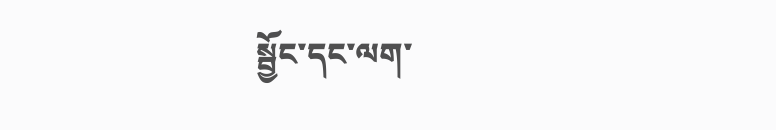སྦྱོང་དང་ལག་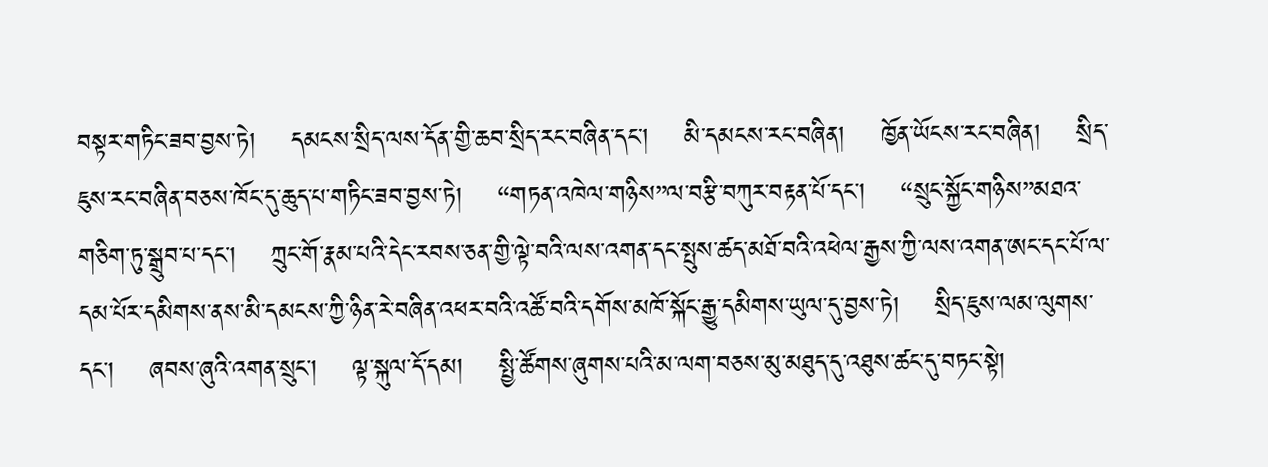བསྟར་གཏིང་ཟབ་བྱས་ཏེ།    དམངས་སྲིད་ལས་དོན་གྱི་ཆབ་སྲིད་རང་བཞིན་དང་།    མི་དམངས་རང་བཞིན།    ཁྱོན་ཡོངས་རང་བཞིན།    སྲིད་ཇུས་རང་བཞིན་བཅས་ཁོང་དུ་ཆུད་པ་གཏིང་ཟབ་བྱས་ཏེ།    “གཏན་འཁེལ་གཉིས”ལ་བརྩི་བཀུར་བརྟན་པོ་དང་།    “སྲུང་སྐྱོང་གཉིས”མཐའ་གཅིག་ཏུ་སྒྲུབ་པ་དང་།    ཀྲུང་གོ་རྣམ་པའི་དེང་རབས་ཅན་གྱི་ལྟེ་བའི་ལས་འགན་དང་སྤུས་ཚད་མཐོ་བའི་འཕེལ་རྒྱས་ཀྱི་ལས་འགན་ཨང་དང་པོ་ལ་དམ་པོར་དམིགས་ནས་མི་དམངས་ཀྱི་ཉིན་རེ་བཞིན་འཕར་བའི་འཚོ་བའི་དགོས་མཁོ་སྐོང་རྒྱུ་དམིགས་ཡུལ་དུ་བྱས་ཏེ།    སྲིད་ཇུས་ལམ་ལུགས་དང་།    ཞབས་ཞུའི་འགན་སྲུང་།    ལྟ་སྐུལ་དོ་དམ།    སྤྱི་ཚོགས་ཞུགས་པའི་མ་ལག་བཅས་མུ་མཐུད་དུ་འཐུས་ཚང་དུ་བཏང་སྟེ།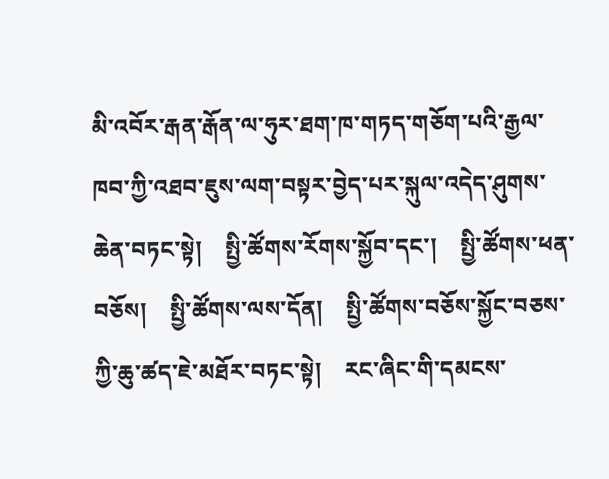མི་འབོར་རྒན་རྒོན་ལ་ཧུར་ཐག་ཁ་གཏད་གཅོག་པའི་རྒྱལ་ཁབ་ཀྱི་འཐབ་ཇུས་ལག་བསྟར་བྱེད་པར་སྐུལ་འདེད་ཤུགས་ཆེན་བཏང་སྟེ།    སྤྱི་ཚོགས་རོགས་སྐྱོབ་དང་།    སྤྱི་ཚོགས་ཕན་བཅོས།    སྤྱི་ཚོགས་ལས་དོན།    སྤྱི་ཚོགས་བཅོས་སྐྱོང་བཅས་ཀྱི་ཆུ་ཚད་ཇེ་མཐོར་བཏང་སྟེ།    རང་ཞིང་གི་དམངས་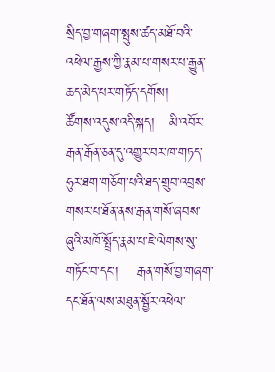སྲིད་བྱ་གཞག་སྤུས་ཚད་མཐོ་བའི་འཕེལ་རྒྱས་ཀྱི་རྣམ་པ་གསར་པ་རྒྱུན་ཆད་མེད་པར་གཏོད་དགོས།
ཚོགས་འདུས་འདི་སྐད།   མི་འབོར་རྒན་རྒོན་ཅན་དུ་འགྱུར་བར་ཁ་གཏད་ཧུར་ཐག་གཅོག་པའི་ཐད་གྲུབ་འབྲས་གསར་པ་ཐོན་ནས་རྒན་གསོ་ཞབས་ཞུའི་མཁོ་སྤྲོད་རྣམ་པ་ཇེ་ལེགས་སུ་གཏོང་བ་དང་།    རྒན་གསོ་བྱ་གཞག་དང་ཐོན་ལས་མཐུན་སྦྱོར་འཕེལ་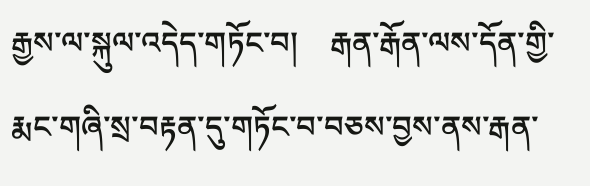རྒྱས་ལ་སྐུལ་འདེད་གཏོང་བ།    རྒན་རྒོན་ལས་དོན་གྱི་རྨང་གཞི་སྲ་བརྟན་དུ་གཏོང་བ་བཅས་བྱས་ནས་རྒན་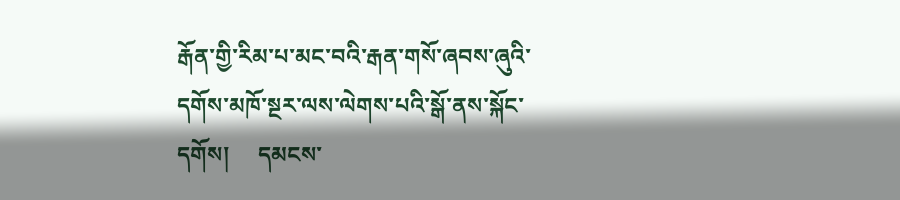རྒོན་གྱི་རིམ་པ་མང་བའི་རྒན་གསོ་ཞབས་ཞུའི་དགོས་མཁོ་སྔར་ལས་ལེགས་པའི་སྒོ་ནས་སྐོང་དགོས།     དམངས་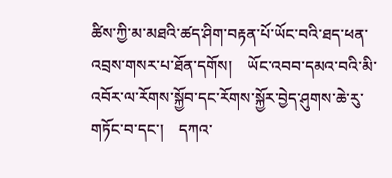ཚིས་ཀྱི་མ་མཐའི་ཚད་ཤིག་བརྟན་པོ་ཡོང་བའི་ཐད་ཕན་འབྲས་གསར་པ་ཐོན་དགོས།    ཡོང་འབབ་དམའ་བའི་མི་འབོར་ལ་རོགས་སྐྱོབ་དང་རོགས་སྐྱོར་བྱེད་ཤུགས་ཆེ་རུ་གཏོང་བ་དང་།    དཀའ་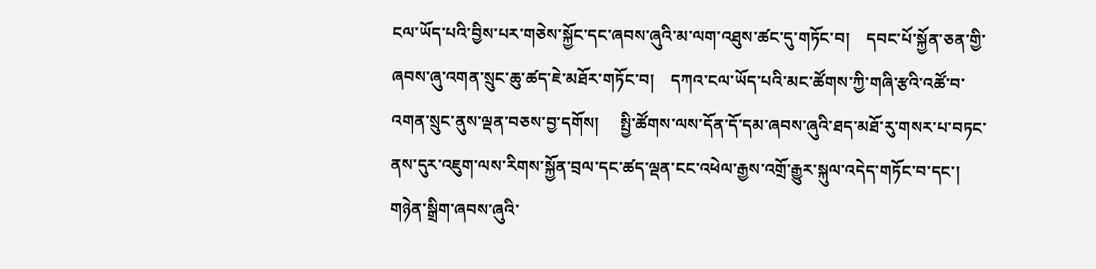ངལ་ཡོད་པའི་བྱིས་པར་གཅེས་སྐྱོང་དང་ཞབས་ཞུའི་མ་ལག་འཐུས་ཚང་དུ་གཏོང་བ།    དབང་པོ་སྐྱོན་ཅན་གྱི་ཞབས་ཞུ་འགན་སྲུང་ཆུ་ཚད་ཇེ་མཐོར་གཏོང་བ།    དཀའ་ངལ་ཡོད་པའི་མང་ཚོགས་ཀྱི་གཞི་རྩའི་འཚོ་བ་འགན་སྲུང་ནུས་ལྡན་བཅས་བྱ་དགོས།     སྤྱི་ཚོགས་ལས་དོན་དོ་དམ་ཞབས་ཞུའི་ཐད་མཐོ་རུ་གསར་པ་བཏང་ནས་དུར་འཇུག་ལས་རིགས་སྐྱོན་བྲལ་དང་ཚད་ལྡན་ངང་འཕེལ་རྒྱས་འགྲོ་རྒྱུར་སྐུལ་འདེད་གཏོང་བ་དང་།    གཉེན་སྒྲིག་ཞབས་ཞུའི་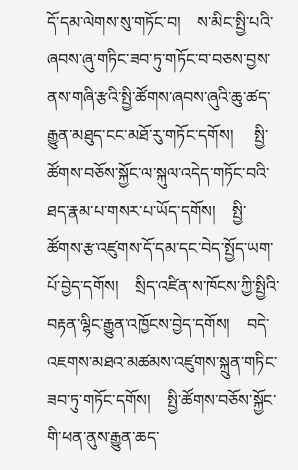དོ་དམ་ལེགས་སུ་གཏོང་བ།    ས་མིང་སྤྱི་པའི་ཞབས་ཞུ་གཏིང་ཟབ་ཏུ་གཏོང་བ་བཅས་བྱས་ནས་གཞི་རྩའི་སྤྱི་ཚོགས་ཞབས་ཞུའི་ཆུ་ཚད་རྒྱུན་མཐུད་ངང་མཐོ་རུ་གཏོང་དགོས།     སྤྱི་ཚོགས་བཅོས་སྐྱོང་ལ་སྐུལ་འདེད་གཏོང་བའི་ཐད་རྣམ་པ་གསར་པ་ཡོད་དགོས།    སྤྱི་ཚོགས་རྩ་འཛུགས་དོ་དམ་དང་བེད་སྤྱོད་ཡག་པོ་བྱེད་དགོས།    སྲིད་འཛིན་ས་ཁོངས་ཀྱི་སྤྱིའི་བརྟན་ལྷིང་རྒྱུན་འཁྱོངས་བྱེད་དགོས།    བདེ་འཇགས་མཐའ་མཚམས་འཛུགས་སྐྲུན་གཏིང་ཟབ་ཏུ་གཏོང་དགོས།    སྤྱི་ཚོགས་བཅོས་སྐྱོང་གི་ཕན་ནུས་རྒྱུན་ཆད་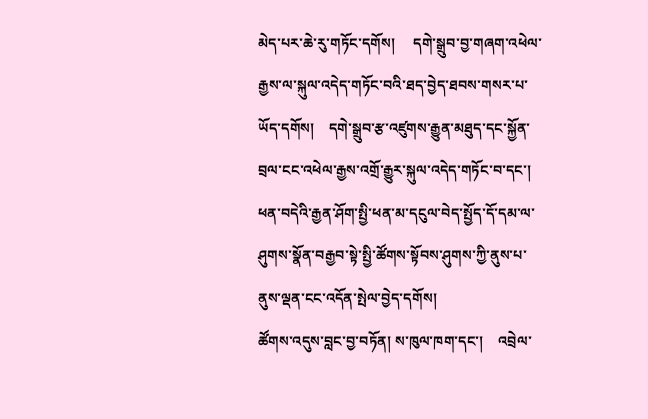མེད་པར་ཆེ་རུ་གཏོང་དགོས།     དགེ་སྒྲུབ་བྱ་གཞག་འཕེལ་རྒྱས་ལ་སྐུལ་འདེད་གཏོང་བའི་ཐད་བྱེད་ཐབས་གསར་པ་ཡོད་དགོས།    དགེ་སྒྲུབ་རྩ་འཛུགས་རྒྱུན་མཐུད་དང་སྐྱོན་བྲལ་ངང་འཕེལ་རྒྱས་འགྲོ་རྒྱུར་སྐུལ་འདེད་གཏོང་བ་དང་།    ཕན་བདེའི་རྒྱན་ཤོག་སྤྱི་ཕན་མ་དངུལ་བེད་སྤྱོད་དོ་དམ་ལ་ཤུགས་སྣོན་བརྒྱབ་སྟེ་སྤྱི་ཚོགས་སྟོབས་ཤུགས་ཀྱི་ནུས་པ་ནུས་ལྡན་ངང་འདོན་སྤེལ་བྱེད་དགོས།
ཚོགས་འདུས་བླང་བྱ་བཏོན། ས་ཁུལ་ཁག་དང་།    འབྲེལ་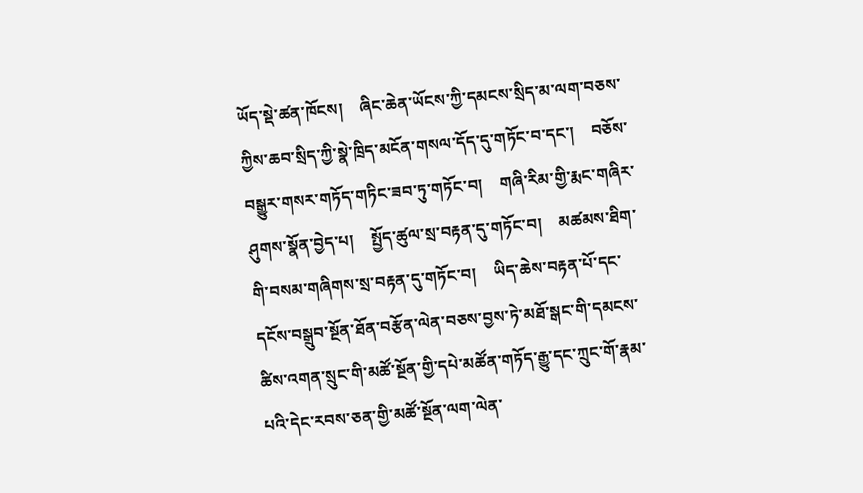ཡོད་སྡེ་ཚན་ཁོངས།    ཞིང་ཆེན་ཡོངས་ཀྱི་དམངས་སྲིད་མ་ལག་བཅས་ཀྱིས་ཆབ་སྲིད་ཀྱི་སྣེ་ཁྲིད་མངོན་གསལ་དོད་དུ་གཏོང་བ་དང་།    བཅོས་བསྒྱུར་གསར་གཏོད་གཏིང་ཟབ་ཏུ་གཏོང་བ།    གཞི་རིམ་གྱི་རྨང་གཞིར་ཤུགས་སྣོན་བྱེད་པ།    སྤྱོད་ཚུལ་སྲ་བརྟན་དུ་གཏོང་བ།    མཚམས་ཐིག་གི་བསམ་གཞིགས་སྲ་བརྟན་དུ་གཏོང་བ།    ཡིད་ཆེས་བརྟན་པོ་དང་དངོས་བསྒྲུབ་སྔོན་ཐོན་བརྩོན་ལེན་བཅས་བྱས་ཏེ་མཐོ་སྒང་གི་དམངས་ཚིས་འགན་སྲུང་གི་མཚོ་སྔོན་གྱི་དཔེ་མཚོན་གཏོད་རྒྱུ་དང་ཀྲུང་གོ་རྣམ་པའི་དེང་རབས་ཅན་གྱི་མཚོ་སྔོན་ལག་ལེན་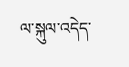ལ་སྐུལ་འདེད་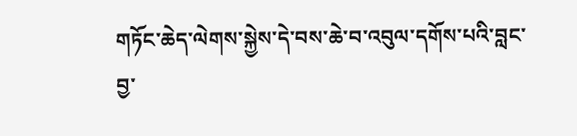གཏོང་ཆེད་ལེགས་སྐྱེས་དེ་བས་ཆེ་བ་འབུལ་དགོས་པའི་བླང་བྱ་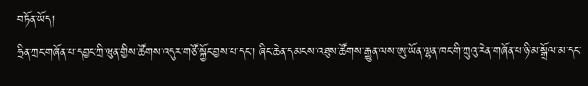བཏོན་ཡོད།
ཧྲིན་ཀྲང་གཞོན་པ་དབྱང་ཀྲི་ཝུན་གྱིས་ཚོགས་འདུར་གཙོ་སྐྱོང་བྱས་པ་དང་། ཞིང་ཆེན་དམངས་འཐུས་ཚོགས་རྒྱུན་ལས་ཨུ་ཡོན་ལྷན་ཁང་གི་ཀྲུའུ་རེན་གཞོན་པ་ཉི་མ་སྒྲོལ་མ་དང་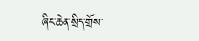ཞིང་ཆེན་སྲིད་གྲོས་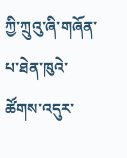ཀྱི་ཀྲུའུ་ཞི་གཞོན་པ་ཐེན་ཁུའེ་ཚོགས་འདུར་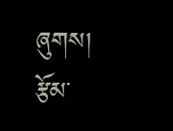ཞུགས།
རྩོམ་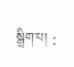སྒྲིག་པ། :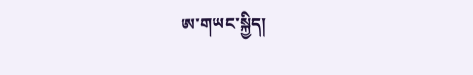ཨ་གཡང་སྐྱིད།